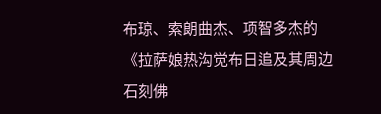布琼、索朗曲杰、项智多杰的《拉萨娘热沟觉布日追及其周边石刻佛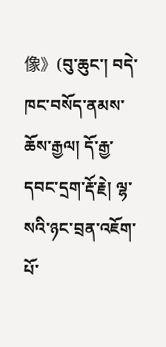像》(བུ་ཆུང་། བདེ་ཁང་བསོད་ནམས་ཆོས་རྒྱལ། དོ་རྒྱ་དབང་དྲག་རྡོ་རྗེ། ལྷ་སའི་ཉང་བྲན་འཇོག་པོ་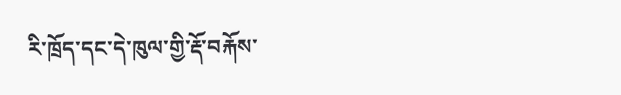རི་ཁྲོད་དང་དེ་ཁུལ་གྱི་རྡོ་བརྐོས་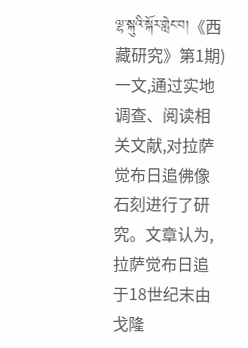ལྷ་སྐུའི་སྐོར་གླེང་བ།《西藏研究》第1期)一文,通过实地调查、阅读相关文献,对拉萨觉布日追佛像石刻进行了研究。文章认为,拉萨觉布日追于18世纪末由戈隆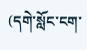(དགེ་སློང་ངག་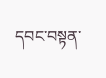དབང་བསྟན་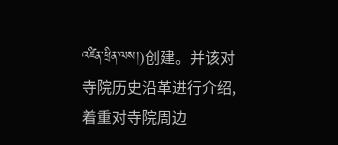འཛིན་ཕྲིན་ལས།)创建。并该对寺院历史沿革进行介绍,着重对寺院周边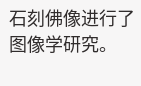石刻佛像进行了图像学研究。